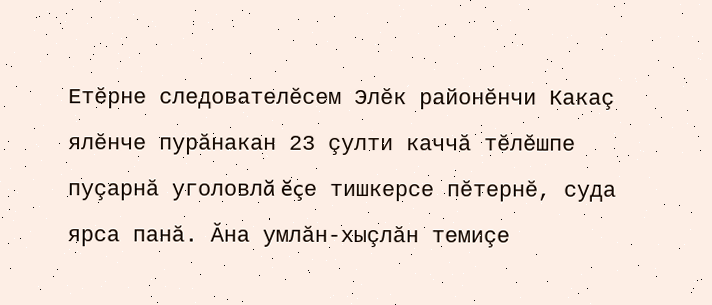Етĕрне следователĕсем Элĕк районĕнчи Какаç ялĕнче пурăнакан 23 çулти каччă тĕлĕшпе пуçарнă уголовлă ĕçе тишкерсе пĕтернĕ, суда ярса панă. Ăна умлăн-хыçлăн темиçе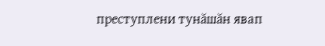преступлени тунăшăн явап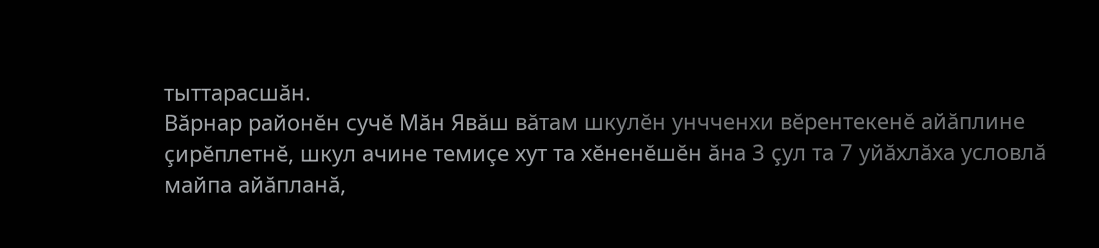тыттарасшăн.
Вăрнар районĕн сучĕ Мăн Явăш вăтам шкулĕн унчченхи вĕрентекенĕ айăплине çирĕплетнĕ, шкул ачине темиçе хут та хĕненĕшĕн ăна 3 çул та 7 уйăхлăха условлă майпа айăпланă,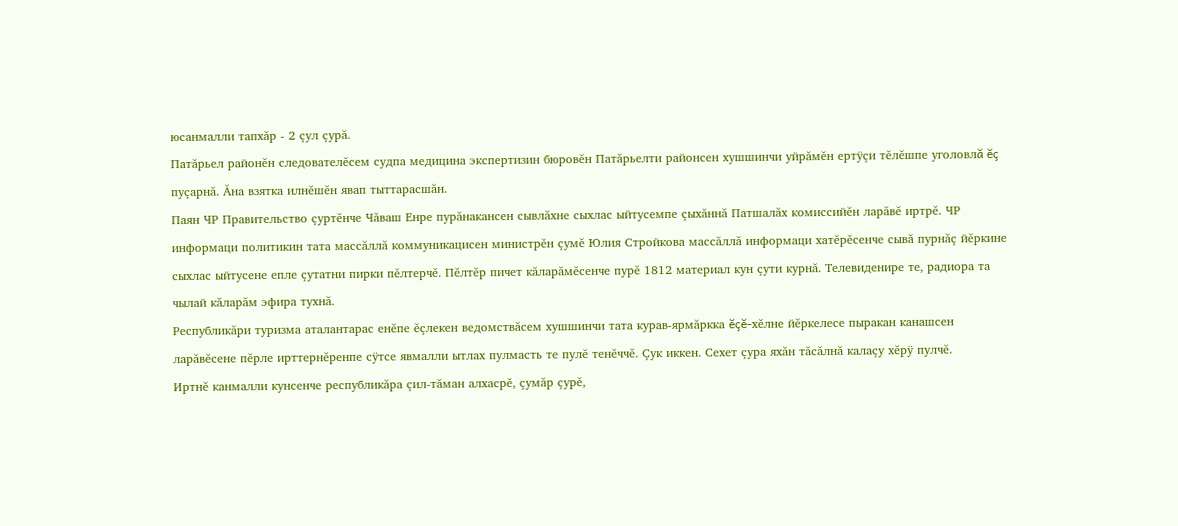юсанмалли тапхăр - 2 çул çурă.
Патăрьел районĕн следователĕсем судпа медицина экспертизин бюровĕн Патăрьелти районсен хушшинчи уйрăмĕн ертÿçи тĕлĕшпе уголовлă ĕç пуçарнă. Ăна взятка илнĕшĕн явап тыттарасшăн.
Паян ЧР Правительство çуртĕнче Чăваш Енре пурăнакансен сывлăхне сыхлас ыйтусемпе çыхăннă Патшалăх комиссийĕн ларăвĕ иртрĕ. ЧР информаци политикин тата массăллă коммуникацисен министрĕн çумĕ Юлия Стройкова массăллă информаци хатĕрĕсенче сывă пурнăç йĕркине сыхлас ыйтусене епле çутатни пирки пĕлтерчĕ. Пĕлтĕр пичет кăларăмĕсенче пурĕ 1812 материал кун çути курнă. Телевиденире те, радиора та чылай кăларăм эфира тухнă.
Республикăри туризма аталантарас енĕпе ĕçлекен ведомствăсем хушшинчи тата курав-ярмăркка ĕçĕ-хĕлне йĕркелесе пыракан канашсен ларăвĕсене пĕрле ирттернĕренпе сÿтсе явмалли ытлах пулмасть те пулĕ тенĕччĕ. Çук иккен. Сехет çура яхăн тăсăлнă калаçу хĕрÿ пулчĕ.
Иртнĕ канмалли кунсенче республикăра çил-тăман алхасрĕ, çумăр çурĕ,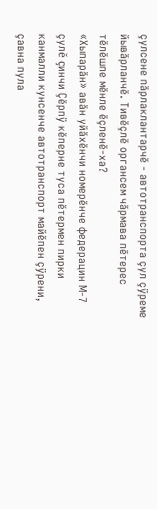çулсене пăрлаклантарчĕ - автотранспорта çул çÿреме йывăрланчĕ. Тивĕçлĕ органсем чăрмава пĕтерес тĕлĕшпе мĕнле ĕçленĕ-ха?
«Хыпарăн» авăн уйăхĕнчи номерĕнче федерацин М-7 çулĕ çинчи Çĕрпÿ кĕперне туса пĕтермен пирки канмалли кунсенче автотранспорт майĕпен çÿрени, çавна пула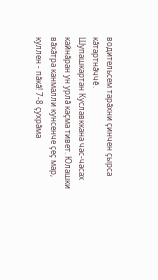водительсем тарăхни çинчен çырса кăтартнăччĕ.
Шупашкартан Куславккана час-часах кайнăран ун урлă каçма тивет. Юлашки вăхăтра канмалли кунсенче çеç мар, куллен - пăкă! 7-8 çухрăма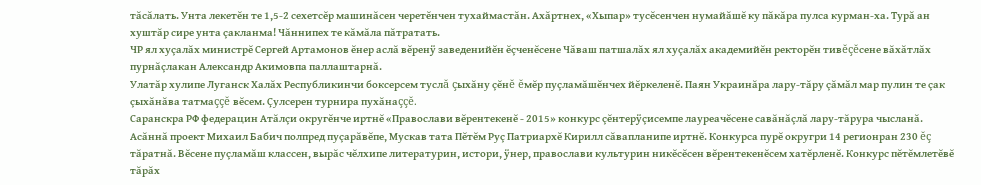тăсăлать. Унта лекетĕн те 1,5-2 сехетсĕр машинăсен черетĕнчен тухаймастăн. Ахăртнех, «Хыпар» тусĕсенчен нумайăшĕ ку пăкăра пулса курман-ха. Турă ан хуштăр сире унта çакланма! Чăннипех те кăмăла пăтратать.
ЧР ял хуçалăх министрĕ Сергей Артамонов ĕнер аслă вĕренÿ заведенийĕн ĕçченĕсене Чăваш патшалăх ял хуçалăх академийĕн ректорĕн тивĕçĕсене вăхăтлăх пурнăçлакан Александр Акимовпа паллаштарнă.
Улатăр хулипе Луганск Халăх Республикинчи боксерсем туслă çыхăну çĕнĕ ĕмĕр пуçламăшĕнчех йĕркеленĕ. Паян Украинăра лару-тăру çăмăл мар пулин те çак çыхăнăва татмаççĕ вĕсем. Çулсерен турнира пухăнаççĕ.
Саранскра РФ федерацин Атăлçи округĕнче иртнĕ «Православи вĕрентекенĕ - 2015» конкурс çĕнтерÿçисемпе лауреачĕсене савăнăçлă лару-тăрура чысланă.
Асăннă проект Михаил Бабич полпред пуçарăвĕпе, Мускав тата Пĕтĕм Руç Патриархĕ Кирилл сăвапланипе иртнĕ. Конкурса пурĕ округри 14 регионран 230 ĕç тăратнă. Вĕсене пуçламăш классен, вырăс чĕлхипе литературин, истори, ÿнер, православи культурин никĕсĕсен вĕрентекенĕсем хатĕрленĕ. Конкурс пĕтĕмлетĕвĕ тăрăх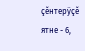çĕнтерÿçĕ ятне - 6,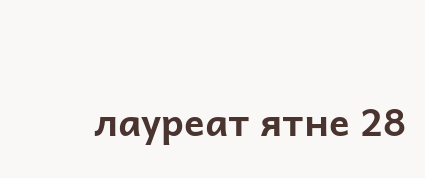лауреат ятне 28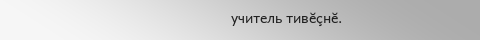учитель тивĕçнĕ.